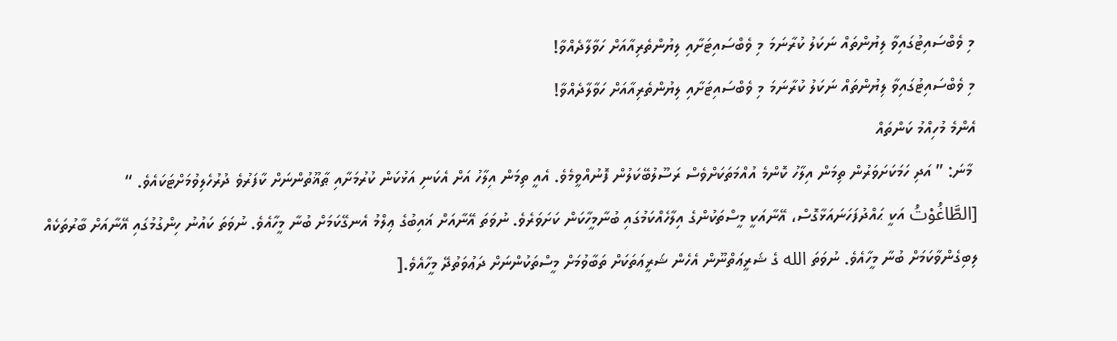މި ވެބްސައިޓުގައިވާ ލިޔުންތައް ނަކަލު ކުރާނަމަ މި ވެބްސައިޓަށާއި ލިޔުންތެރިއާއަށް ހަވާލާދެއްވާ!
މި ވެބްސައިޓުގައިވާ ލިޔުންތައް ނަކަލު ކުރާނަމަ މި ވެބްސައިޓަށާއި ލިޔުންތެރިއާއަށް ހަވާލާދެއްވާ!
އެންމެ މުހިއްމު ކަންތައް
 މާނަ: ” އަދި ހަމަކަށަވަރުން ތިމަން އިލާހު ކޮންމެ އުއްމަތަކަށްވެސް ރަސޫލުބޭކަލުން ފޮނުއްވީމެވެ. އެއީ ތިމަން އިލާހު އަށް އެކަނި އަޅުކަން ކުރުމަށާއި ޠާޣޫތުންނަށް ކާފަރުވެ ދުރުހެލިވުމަށްޓަކައެވެ. “
[الطَّاغُوْتُ އަކީ ޙައްދުފަހަނައަޅާގޮސް، އޭނާއަކީ މީސްތަކުންގެ އިލާހެއްކަމުގައި ބުނާމީހާކަން ކަށަވަރެވެ. ނުވަތަ އޭނާއަށް ޣައިބުގެ ޢިލްމު އެނގޭކަމަށް ބުނާ މީހާއެވެ. ނުވަތަ ކައުނު ހިންގުމުގައި އޭނާއަށް ބާރުތަކެއް ލިބިގެންވާކަމަށް ބުނާ މީހާއެވެ. ނުވަތަ الله ގެ ޝަރީޢަތްނޫން އެހެން ޝަރީޢަތަކަށް ތަބާވުމަށް މީސްތަކުންނަށް ދަޢުވަތުދޭ މީހާއެވެ.[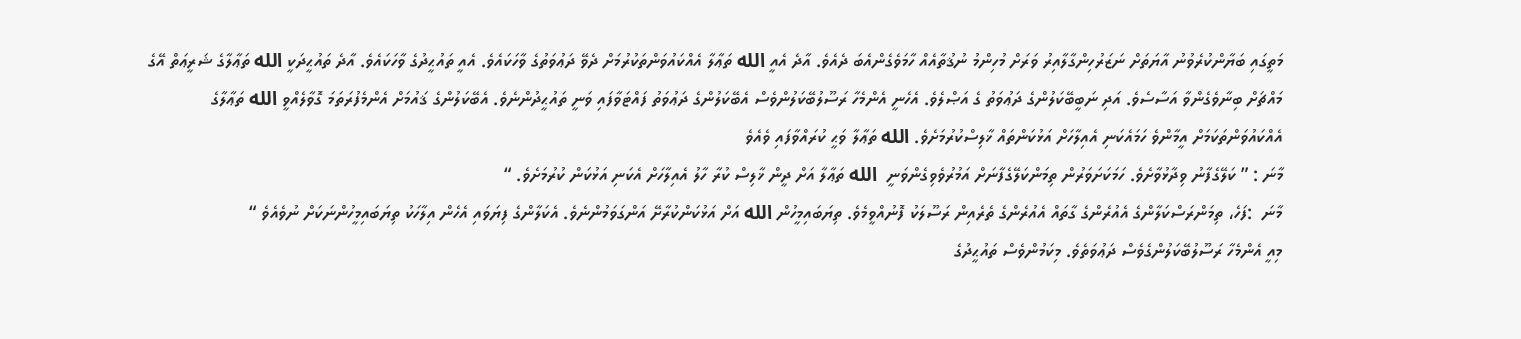މަތީގައި ބަޔާންކުރެވުނު އާޔަތަށް ނަޒަރުހިންގާލާއިރު ވަރަށް މުހިންމު ނުޤުތާއެއް ހާމަވެގެންއެބަ ދެއެވެ. އާދެ އެއީ الله ތަޢާލާ އެއްކައުވަންތަކުރުމަށް ދެވޭ ދަޢުވަތުގެ ވާހަކައެވެ. އެއީ ތައުޙީދުގެ ވާހަކައެވެ. އާދެ ތައުޙީދަކީ الله ތަޢާލާގެ ޝަރީޢަތް އޭގެ މައްޗަށް ބިނާވެގެންވާ އަސާސެވެ. އަދި ނަބީބޭކަލުންގެ ދަޢުވަތު ގެ އަޞްލެވެ. އެހެނީ އެންމެހާ ރަސޫލުބޭކަލުންވެސް އެބޭކަލުންގެ ދަޢުވަތު ފައްޓަވާފައި ވަނީ ތައުޙީދުންނެވެ. އެބޭކަލުންގެ ޤައުމަށް އެންމެފުރަތަމަ ގޮވާލެއްވީ الله ތަޢާލާގެ އެއްކައުވަންތަކަމަށް އީމާންވެ ހަމައެކަނި އެއިލާހަށް އަޅުކަންތައް ޚާލިސްކުރުމަށެވެ. الله ތަޢާލާ ވަޙީ ކުރައްވާފައި ވެއެވެ
މާނަ : ” ކަލޭގެފާނު ވިދާޅުވާށެވެ. ހަމަކަށަވަރުން ތިމަންކަލޭގެފާނަށް އަމުރުވެވިގެންވަނީ  الله ތަޢާލާ އަށް ދީން ޚާލިސް ކުރާ ހާލު އެއިލާހަށް އެކަނި އަޅުކަން ކުރުމަށެވެ. “
މާނަ  :ފަހެ، ތިމަންރަސްކަލާންގެ އެއުރެންގެ ގާތައް އެއުރެންގެ ތެރެއިން ރަސޫލަކު ފޮނުއްވީމެވެ. ތިޔަބައިމީހުން الله އަށް އަޅުކަންކުރާށޭ އަންގަވަމުންނެވެ. އެކަލާންގެ ފިޔަވައި އެހެން އިލާހަކު ތިޔަބައިމީހުންނަކަށް ނުވެއެވެ “
މިއީ އެންމެހާ ރަސޫލުބޭކަލުންގެވެސް ދަޢުވަތެވެ. މިކަމުންވެސް ތައުޙީދުގެ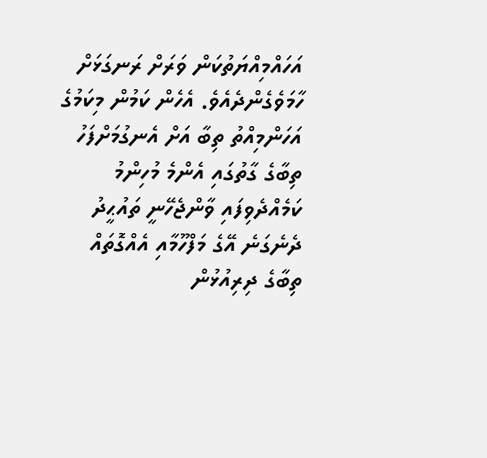އަހައްމިއްޔަތުކަން ވަރަށް ރަނގަޅަށް ހާމަވެގެންދެއެވެ. އެހެން ކަމުން މިކަމުގެ އަހަންމިއްތު ތިބާ އަށް އެނގުމަށްފަހު ތިބާގެ ގާތުގައި އެންމެ މުހިންމު ކަމެއްދެވިފައި ވާންޖެހޭނީ ތައުޙީދު ދެނެގަނެ އޭގެ މަފްހޫމާއި އެއްގޮތައް ތިބާގެ ދިރިއުޅުން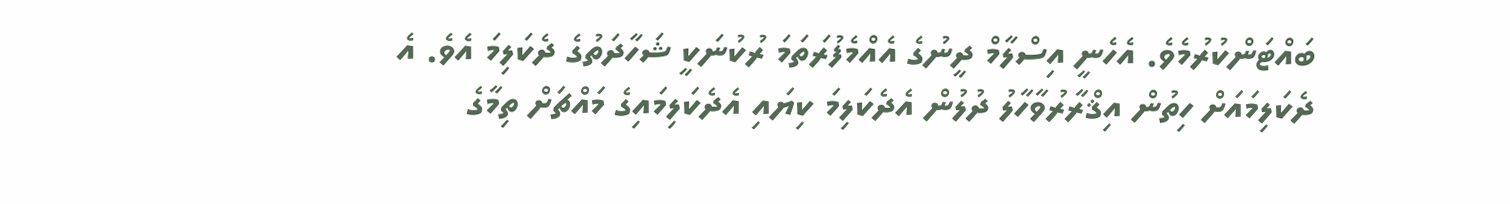ބައްޓަންކުރުމެވެ. އެހެނީ އިސްލާމް ދީނުގެ އެއްމެފުރަތަމަ ރުކުނަކީ ޝަހާދަތުގެ ދެކަލިމަ އެވެ. އެ ދެކަލިމައަށް ހިތުން އިޤްރާރުވާހާލު ދުލުން އެދެކަލިމަ ކިޔައި އެދެކަލިމައިގެ މައްޗަށް ތިމާގެ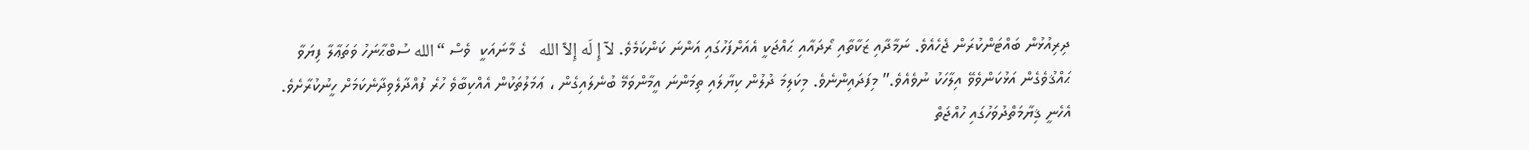ދިރިއުޅުން ބައްޓަންކުރަން ޖެހެއެވެ. ނަމާދާއި ޒަކާތާއި ރޯދައާއި ޙައްޖަކީ އެއަށްފަހުގައި އަންނަ ކަންކަމެވެ. لآ إِ لَه إِلاّ الله   ގެ މާނައަކީ  ވެސް “الله ސުބްޙާނަހު ވަތަޢާލާ ފިޔަވާ ޙައްޤުވެގެން އަޅުކަންވެވޭ އިލާހަކު ނުވެއެވެ.” މިފަދައިންނެވެ. މިކަލިމަ ދުލުން ކިޔާލައި ތިމަންނަ އީމާންވަމޭ ބުނެލައިގެން ، ޢަމަލުތަކުން އެއްކިބާވެ ހުރެ ފުއްދާލެވިދާނެކަމަށް ހީނުކުރާށެވެ. އެހެނީ ޤިޔާމަތްދުވަހުގައި ހުއްޖަތް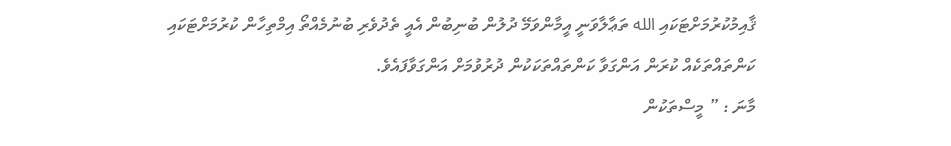ޤާއިމުކުރުމަށްޓަކައި الله ތަޢާލާވަނީ އީމާންވަމޭ ދުލުން ބުނިބުން އެއީ ތެދުވެރި ބުނުމެއްތޯ އިމްތިހާން ކުރުމަށްޓަކައި ކަންތައްތަކެއް ކުރަން އަންގަވާ ކަންތައްތަކަކުން ދުރުވުމަށް އަންގަވާފައެވެ.
މާނަ : ” މީސްތަކުން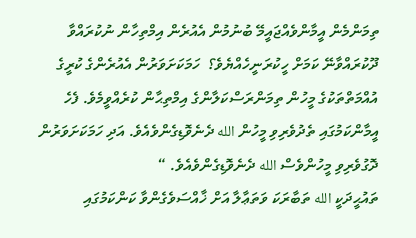ތިމަންމެން އީމާންވެއްޖައީމޭ ބުނުމުން އެއުރެން އިމްތިހާން ނުކުރައްވާ ދޫކުރައްވާނޭ ކަމަށް ހީކުރަނީހެއްޔެވެ؟  ހަމަކަށަވަރުން އެއުރެންގެ ކުރީގެ އުއްމަތްތަކުގެ މީހުން ތިމަންރަސްކަލާންގެ އިމްތިޙާން ކުރެއްވީމެވެ. ފެހެ އީމާންކަމުގައި ތެދުވެރިވި މީހުން الله ދެނެވޮޑިގެންވެއެވެ. އަދި ހަމަކަށަވަރުން ދޮގުވެރިވި މީހުންވެސް الله ދެނެވޮޑިގެންވެއެވެ. “
ތައުޙީދަކީ الله ތަބާރަކަ ވަތަޢާލާ އަށް ޚާއްސަވެގެންވާ ކަންކަމުގައި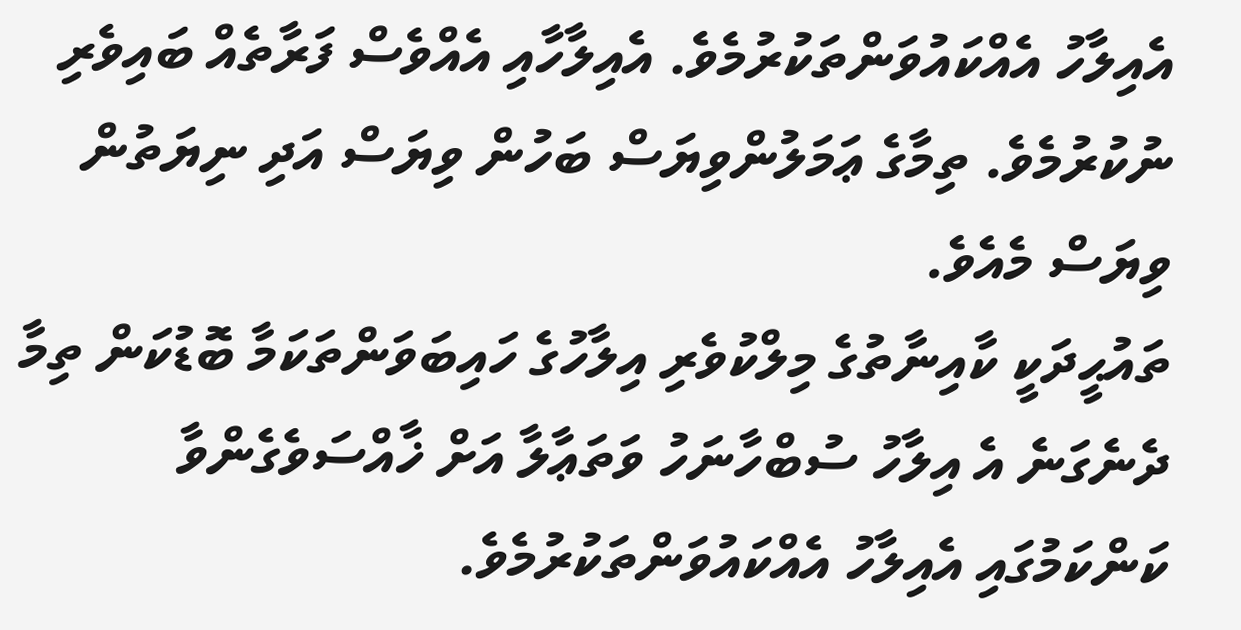އެއިލާހު އެއްކައުވަންތަކުރުމެވެ. އެއިލާހާއި އެއްވެސް ފަރާތެއް ބައިވެރި ނުކުރުމެވެ. ތިމާގެ ޢަމަލުންވިޔަސް ބަހުން ވިޔަސް އަދި ނިޔަތުން ވިޔަސް މެއެވެ.
ތައުޙީދަކީ ކާއިނާތުގެ މިލްކުވެރި އިލާހުގެ ހައިބަވަންތަކަމާ ބޮޑުކަން ތިމާ ދެނެގަނެ އެ އިލާހު ސުބްހާނަހު ވަތަޢާލާ އަށް ޚާއްސަވެގެންވާ ކަންކަމުގައި އެއިލާހު އެއްކައުވަންތަކުރުމެވެ.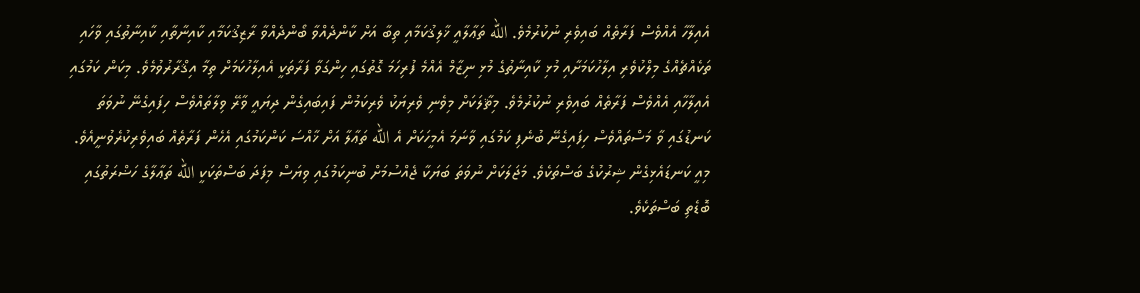އެއިލާހާ އެއްވެސް ފަރާތެއް ބައިވެރި ނުކުރުމެވެ. الله ތަޢާލާއީ ޚާލިޤުކަމާއި ތިބާ އަށް ކާންދެއްވާ ބޯންދެއްވާ ރާޒިޤުކަމާއި ކާއިނާތާއި ކާއިނާތުގައި ވާހައި ތަކެއްޗެއްގެ މިލްކުވެރި އިލާހުކަމަށާއި މުޅި ކާއިނާތުގެ މުޅި ނިޒާމް އެއްމެ ފުރިހަމަ ގޮތުގައި ހިންގަވާ ފަރާތަކީ އެއިލާހުކަމަށް ތިމާ އިޤްރާރުވުމެވެ. މިކަން ކަމުގައި އެއިލާހާއި އެއްވެސް ފަރާތެއް ބައިވެރި ނުކުރުމެވެ. މިޘާލަކަށް މިވެނި ވެރިޔަކު ވެރިކަމުން ފައިބައިގެން ދިޔައީ ވާރޭ ވިލާތައްވެސް ހިފައިގެނޭ ނުވަތަ ކަނޑުގައި ވާ މަސްތައްވެސް ހިފައިގެނޭ ބުނެފި ކަމުގައި ވާނަމަ އެމީހަކަށް އެ الله ތަޢާލާ އަށް ޚާއްސަ ކަންކަމުގައި އެހެން ފަރާތެއް ބައިވެރިކުރެވުނީއެވެ. މިއީ ކަނޑައެޅިގެން ޝިރުކުގެ ބަސްތަކެވެ. މަޖަލަކަށް ނުވަތަ ބަޔަކާ ޖެއްސުމަށް ބުނިކަމުގައި ވިޔަސް މިފަދަ ބަސްތަކަކީ الله ތަޢާލާގެ ހަޟްރަތުގައި ބޮޑެތި ބަސްތަކެވެ.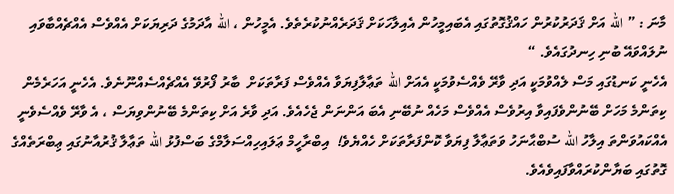މާނަ : ” الله އަށް ޤަދަރުކުރުން ހައްޤުގޮތުގައި އެބައިމީހުން އެއިލާހަކަށް ޤަދަރެއްނުކުރެތެވެ. އެމީހުން ، الله އާދަމުގެ ދަރިޔަކަށް އެއްވެސް އެއްޗެއްބާވައި ނުލައްވައޭ ބުނި ހިނދުގައެވެ. “
އެހެނީ ކަނޑުގައި މަސް ލެއްވުމަކީ އަދި ވާރޭ ވެއްސެވުމަކީ އެއަށް الله ތަޢާލާފިޔަވާ އެއްވެސް ފަރާތަކަށް  ބާރު ފޯރުވޭ އެއްޗެއްސެއްނޫނެވެ. އެހެނީ އަހަރެމެން ކިތަންމެ މަހަށް ބޭނުންވެފައިވާ އިރުވެސް އެއްވެސް މަހެއް ނުބޭނި އެބަ އަންނަން ޖެހެއެވެ. އަދި ވާރެ އަށް ކިތަންމެ ބޭނުންވިޔަސް ، އެ ވާރޭ ވެއްސެވެނީ އެއްކައުވަންތަ އިލާހު الله ސުބްޙާނަހު ވަތަޢާލާ ފިޔަވާ ކޮންފަރާތަކަށް ހެއްޔެވެ!  އިބްރާހީމް ޢަލައިހިއްސަލާމްގެ ބަސްފުޅު الله ތަޢާލާ ޤުރުއާނުގައި ޢިބްރަތެއްގެ ގޮތުގައި ބަޔާންކުރައްވާފައިވެއެވެ.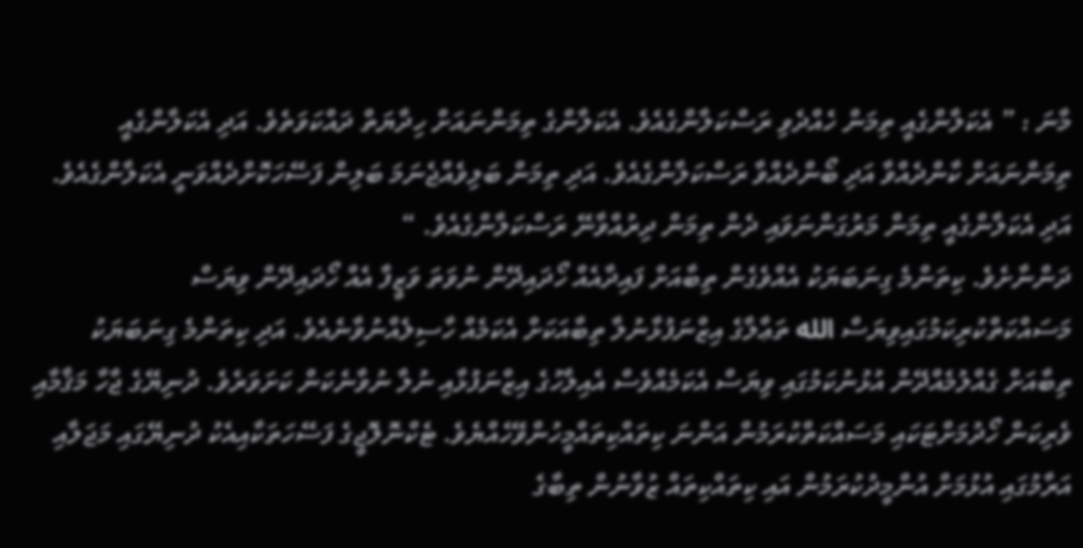މާނަ : ” އެކަލާންގެއީ ތިމަން ހެއްދެވި ރަސްކަލާންގެއެވެ. އެކަލާންގެ ތިމަންނައަށް ހިދާޔަތް ދައްކަވަތެވެ. އަދި އެކަލާންގެއީ ތިމަންނައަށް ކާންދެއްވާ އަދި ބޯންދެއްވާ ރަސްކަލާންގެއެވެ. އަދި ތިމަން ބަލިވެއްޖެނަމަ ބަލިން ފަސޭހަކޮށްދެއްވަނީ އެކަލާންގެއެވެ. އަދި އެކަލާންގެއީ ތިމަން މަރުގަންނަވައި ދެން ތިމަން ދިރުއްވާނޭ ރަސްކަލާންގެއެވެ. “
ދަންނާށެވެ. ކިތަންމެ ގިނަބަޔަކު އެއްވެގެން ތިބާއަށް ފައިދާއެއް ހޯދައިދޭން ނުވަތަ ވަޒީފާ އެއް ހޯދައިދޭން ވިޔަސް މަސައްކަތްކުރިކަމުގައިވިޔަސް الله ތަޢާލާގެ އިޒްނަފުޅާނުލާ ތިބާއަކަށް އެކަމެއް ހާސިލެއްނުވާނެއެވެ. އަދި ކިތަންމެ ގިނަބަޔަކު ތިބާއަށް ގެއްލުމެއްދޭން އުޅުނުކަމުގައި ވިޔަސް އެކަމެއްވެސް އެއިލާހުގެ އިޒްނަފުޅާއި ނުލާ ނުވާނެކަން ކަށަވަރެވެ. ދުނިޔޭގެ ޖާހާ މަޤާމާއި ވެރިކަން ހޯދުމަށްޓަކައި މަސައްކަތްކުރަމުން އަންނަ ކިތައްކިތައްމީހުންވޭހެއްޔެވެ. ޓެކްނޮލޮޖީގެ ފަސޭހަތަކާއިއެކު ދުނިޔޭގައި މަޖަލާއި އަރާމުގައި އުޅުމަށް އުންމީދުކުރަމުން އައި ކިތައްކިތައް ޒުވާނުން ތިބާގެ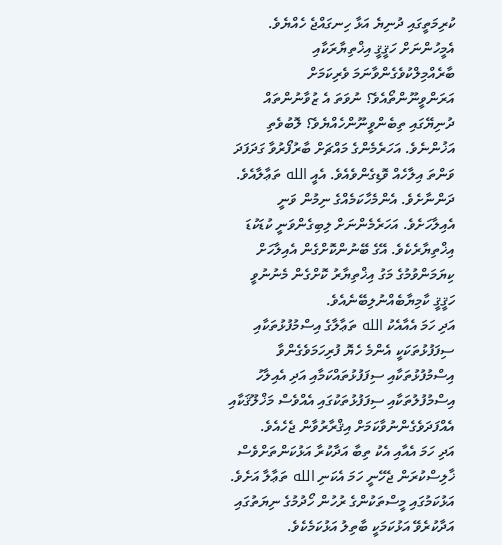ކުރިމަތީގައި ދުނިޔެ އަޅާ ހިނގައްޖެ ހެއްޔެވެ. އެމީހުންނަށް ހަޤީޤީ އިޚްތިޔާރަކާއި ބާރެއްމިލްކުވެގެންވާނަމަ ވެރިކަމަށް އަރަންވީނޫންތޯއެވެ؟ ނުވަތަ އެ ޒުވާނުންތައް ދުނިޔޭގައި ތިބެންވީނޫންހެއްޔެވެ؟ ލޮބުވެތި އަޚުންނެވެ. އަހަރެމެންގެ މައްޗަށް ބާރުފޯރުވާ ގަދަފަދަ ވަންތަ އިލާހެއް ވޮޑިގެންވެއެވެ. އެއީ الله ތަޢާލާއެވެ.  ދަންނާށެވެ. އެންމެހާކަމެއްގެ ނިމުން ވަނީ އެއިލާހަށެވެ. އަހަރެމެންނަށް ލިބިގެންވަނީ ކުޑަކުޑަ އިޚްތިޔާރެކެވެ. އޭގެ ބޭނުންކޮށްގެން އެއިލާހަށް ކިޔަމަންވުމުގެ މަގު އިޚްތިޔާރު ކޮށްގެން މެނުނުވީ ހަޤީޤީ ކާމިޔާބެއްނުލިބޭނެއެވެ.
އަދި ހަމަ އެއާއެކު الله ތަޢާލާގެ އިސްމުފުޅުތަކާއި ސިފަފުޅުތަކަކީ އެންމެ ހެޔޮ ފުރިހަމަވެގެންވާ އިސްމުފުޅުތަކާއި ސިފަފުޅުތައްކަމާއި އަދި އެއިލާހު އިސްމުފުލުތަކާއި ސިފަފުޅުތަކުގައި އެއްވެސް މަޚްލޫޤަކާއި އެއްފަދަވެގެންނުވާކަމަށް އިޤްރާރުވާން ޖެހެއެވެ.
އަދި ހަމަ އެއާއި އެކު ތިބާ އަދާކުރާ އަޅުކަންތަށްވެސް ޚާލިސްކުރަން ޖެހޭނީ ހަމަ އެކަނި الله ތަޢާލާ އަށެވެ. އަޅުކަމުގައި މީސްތަކުންގެ ރުހުން ހޯދުމުގެ ނިޔަތުގައި އަދާކުރެވޭ އަޅުކަމަކީ ބާތިލު އަޅުކަމެކެވެ.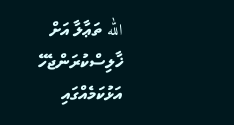الله ތަޢާލާ އަށް ޚާލިސްކުރަންޖެހޭ އަޅުކަމެއްގައި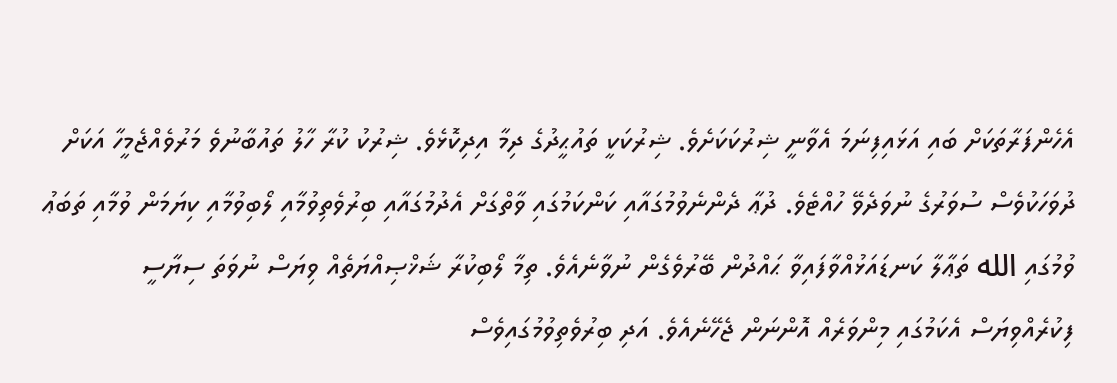އެހެންފަރާތަކަށް ބައި އަޅައިފިނަމަ އެވާނީ ޝިރުކަކަށެވެ. ޝިރުކަކީ ތައުޙީދުގެ ދިމާ އިދިކޮޅެވެ. ޝިރުކު ކުރާ ހާލު ތައުބާނުވެ މަރުވެއްޖެމީހާ އަކަށް ދުވަހަކުވެސް ސުވަރުގެ ނުވަދެވޭ ހުއްޓެވެ. ދުޢާ ދެންނެވުމުގައާއި ކަންކަމުގައި ވާތްގަށް އެދުމުގައާއި ބިރުވެތިވުމާއި ލޯބިވުމާއި ކިޔަމަން ވުމާއި ތަބަޢު ވުމުގައި الله ތަޢާލާ ކަނޑައަޅުއްވާފައިވާ ޙައްދުން ބޭރުވެގެން ނުވާނެއެވެ. ތިމާ ލޯބިކުރާ ޝަޚްޞިއްޔަތެއް ވިޔަސް ނުވަތަ ސިޔާސީ ފިކުރެއްވިޔަސް އެކަމުގައި މިންވަރެއް އޮންނަން ޖެހޭނެއެވެ. އަދި ބިރުވެތިވުމުގައިވެސް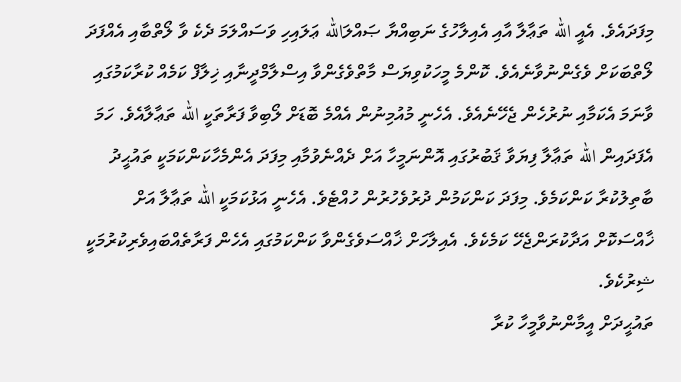މިފަދައެވެ. އެއީ الله ތަޢާލާ އާއި އެއިލާހުގެ ނަބިއްޔާ ޞައްލަالله ޢަލައިހި ވަސައްލަމަ ދެކެ ވާ ލޯތްބާއި އެއްފަދަ ލޯތްބަކަށް ވެގެންނުވާނެއެވެ. ކޮންމެ މީހަކުވިޔަސް މާތްވެގެންވާ އިސްލާމްދީނާއި ޚިލާފް ކަމެއް ކުރާކަމުގައި ވާނަމަ އެކަމާއި ނުރުހެން ޖެހޭނެއެވެ. އެހެނީ މުއުމިނުން އެއްމެ ބޮޑަށް ލޯބިވާ ފަރާތަކީ الله ތަޢާލާއެވެ. ހަމަ އެފަދައިން الله ތަޢާލާ ފިޔަވާ ޤަބުރުގައި އޮންނަމީހާ އަށް ދެއްނެވުމާއި މިފަދަ އެންމެހާކަންކަމަކީ ތައުޙީދު ބާތިލުކުރާ ކަންކަމެވެ. މިފަދަ ކަންކަމުން ދުރުވެހުރުން ހުއްޓެވެ. އެހެނީ އަޅުކަމަކީ الله ތަޢާލާ އަށް ޚާއްސަކޮށް އަދާކުރަންޖެހޭ ކަމެކެވެ. އެއިލާހަށް ޚާއްސަވެގެންވާ ކަންކަމުގައި އެހެން ފަރާތެއްބައިވެރިކުރުމަކީ ޝިރުކެވެ.
ތައުޙީދަށް އީމާންނުވާމީހާ ކުރާ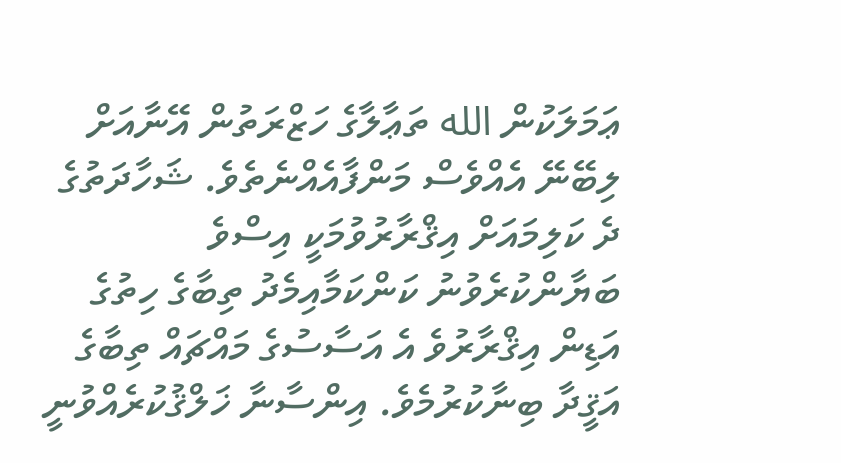ޢަމަލަކުން الله ތަޢާލާގެ ހަޒްރަތުން އޭނާއަށް ލިބޭނޭ އެއްވެސް މަންފާއެއްނެތެވެ. ޝަހާދަތުގެ ދެ ކަލިމައަށް އިޤްރާރުވުމަކީ އިސްވެ ބަޔާންކުރެވުނު ކަންކަމާއިމެދު ތިބާގެ ހިތުގެ އަޑިން އިޤްރާރުވެ އެ އަސާސުގެ މައްޗައް ތިބާގެ އަޤީދާ ބިނާކުރުމެވެ. އިންސާނާ ޚަލްޤުކުރެއްވުނީ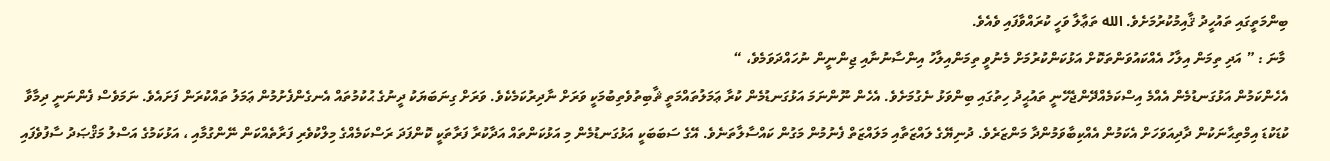ބިންމަތީގައި ތައުހީދު ޤާއިމުކުރުމަށެވެ. الله ތަޢާލާ ވަހީ ކުރައްވާފައި ވެއެވެ.
 މާނަ : ” އަދި ތިމަން އިލާހު އެއްކައުވަންތަކޮށް އަޅުކަންކުރުމަށް މެނުވީ ތިމަންއިލާހު އިންސާނުނާއި ޖިންނީން ނުހައްދަވަމެވެ، “
އެހެންކަމުން އަޅުގަނޑުމެން އެއްމެ އިސްކަމެއްދޭންޖެހޭނީ ތައުޙީދު ހިތުގައި ބިންވަޅު ނެގުމަށެވެ. އެހެން ނޫންނަމަ އަޅުގަނޑުމެން ކުރާ ޢަމަލުތައްމަތީ ޘާބިތުވެތިބުމަކީ ވަރަށް ނާދިރުކަމެކެވެ. ވަރަށް ގިނަބަޔަކު ދީނުގެ ޙުކުމުތައް އެނގެންފެށުމުން ޢަމަލު ތައްކުރަން ފަށައެވެ. ނަމަވެސް ފެންނަނީ ދިމާވާ ކުޑަކުޑަ އިމްތިޙާނަކުން ދާދިއަވަހަށް އެކަމުން އެއްކިބާވަމުންދާ މަންޒަރެވެ. ދުނިޔޭގެ ލައްޒަތާއި މަލައްޒަތް ފެނުމުން މަގުން ކައްސާލާތަނެވެ. އޭގެ ސަބަބަކީ އަޅުގަނޑުމެން މި އަޅުކަންތައް އަދާކުރާ ފަރާތަކީ ކޮންފަދަ ރަސްކަމެއްގެ މިލްކުވެރި ފަރާތެއްކަން ނޭންގުމާއި ، އަޅުކަމުގެ އަސްލު މަޤްޞަދު ސާފުވެފައި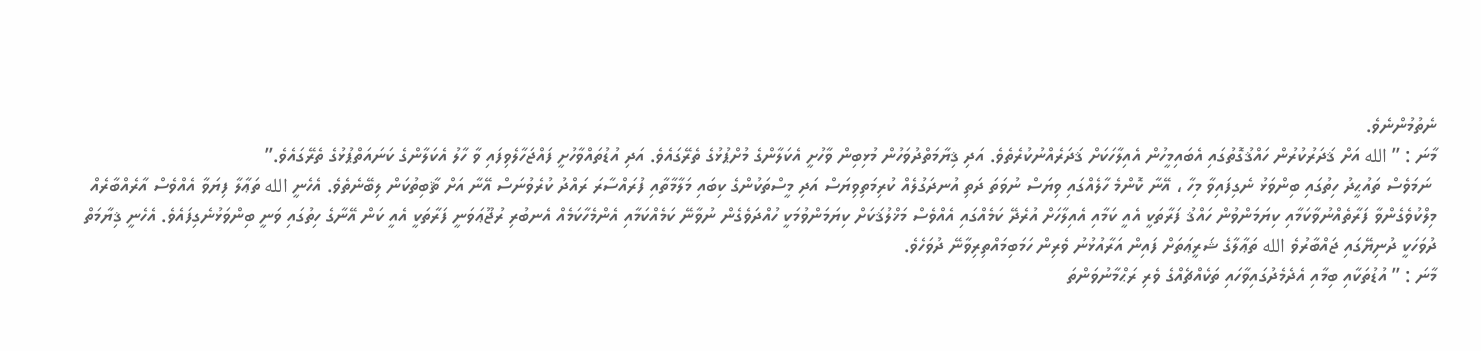ނެތުމުންނެވެ.
މާނަ : ” الله އަށް ޤަދަރުކުރުން ހައްޤުގޮތުގައި އެބައިމީހުން އެއިލާހަކަށް ޤަދަރެއްނުކުރެތެވެ. އަދި ޤިޔާމަތްދުވަހުން މުޅިބިން ވާހުށީ އެކަލާންގެ މުށްޕުޅުގެ ތެރޭގައެވެ. އަދި އުޑުތައްވާހުށީ ފައްޖަހާލެވިފައި ވާ ހާލު އެކަލާންގެ ކަނައަތްޕުޅުގެ ތެރޭގައެވެ.”
 ނަމަވެސް ތައުޙީދު ހިތުގައި ބިންވަޅު ނެގިފައިވާ މިހާ ، އޭނާ ކޮންމެ ހާލެއްގައި ވިޔަސް ނުވަތަ ދަތި އުނދަގުލެއް ކުރިމަތިވިޔަސް އަދި މީސްތަކުންގެ ކިބައި މަލާމާތާއި ފުރައްސާރަ ރައްދު ކުރެވުނަސް އޭނާ އަށް ޘާބިތުކަން ލިބޭނެތެވެ. އެހެނީ الله ތަޢާލާ ފިޔަވާ އެއްވެސް އާރެއްބާރެއް މިލްކުވެގެންވާ ފަރާތެއްނުވާކަމާއި ކިޔަމަންވުން ހައްޤު ފަރާތަކީ އެއީ ކަމާއި އެއިލާހަށް އުރެދޭ ކަމެއްގައި އެއްވެސް މަޚްލުޤަކަށް ކިޔަމަންވުމަކީ ހުއްދަވެގެން ނުވާނޭ ކަމެއްކަމާއި އެންމެހާކަމެއް އެނބުރި ރުޖޫޢަވަނީ ފަރާތަކީ އެއީ ކަން އޭނާގެ ހިތުގައި ވަނީ ބިންވަޅުނެގިފައެވެ. އެހެނީ ޤިޔާމަތް ދުވަހަކީ ދުނިޔޭގައި ޖައްބާރުވެ الله ތަޢާލާގެ ޝަރީޢަތަށް ފައިން އަރާއުޅުނު ވެރިން ހަމަބިމައްތިރިވާނޭ ދުވަހެވެ.
މާނަ : ” އުޑުތަކާއި ބިމާއި އެދެމެދުގައިވާހައި ތަކެއްޗެއްގެ ވެރި ރަޙްމާނުވަންތަ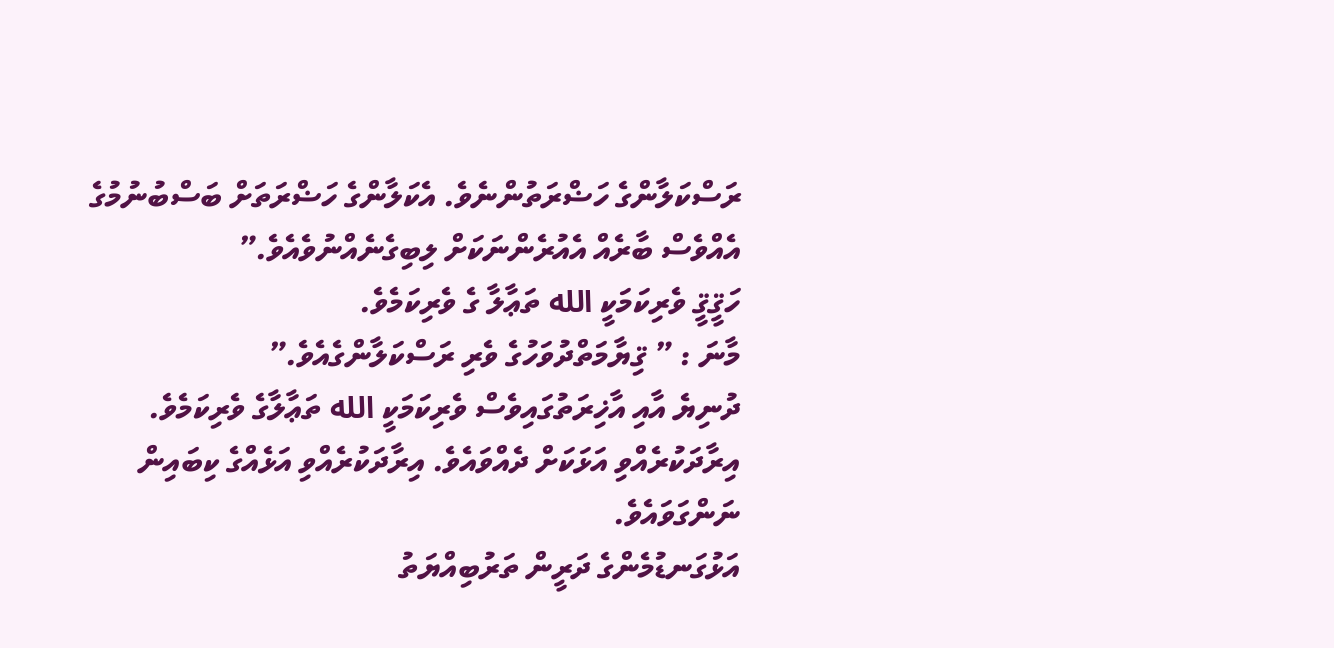ރަސްކަލާންގެ ހަޟްރަތުންނެވެ. އެކަލާންގެ ހަޟްރަތަށް ބަސްބުނުމުގެ އެއްވެސް ބާރެއް އެއުރެންނަކަށް ލިބިގެނެއްނުވެއެވެ.”
ހަޤީޤީ ވެރިކަމަކީ الله ތަޢާލާ ގެ ވެރިކަމެވެ.
މާނަ : ” ޤިޔާމަތްދުވަހުގެ ވެރި ރަސްކަލާންގެއެވެ.”
ދުނިޔެ އާއި އާޚިރަތުގައިވެސް ވެރިކަމަކީ الله ތަޢާލާގެ ވެރިކަމެވެ. އިރާދަކުރެއްވި އަޅަކަށް ދެއްވައެވެ. އިރާދަކުރެއްވި އަޅެއްގެ ކިބައިން ނަންގަވައެވެ.
އަޅުގަނޑުމެންގެ ދަރީން ތަރުބިއްޔަތު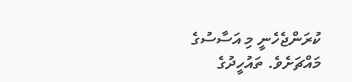ކުރަންޖެހެނީ މި އަސާސުގެ މައްޗަށެވެ. ތައުހީދުގެ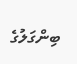ބިންގަލުގެ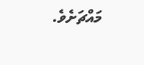މައްޗަށެވެ.